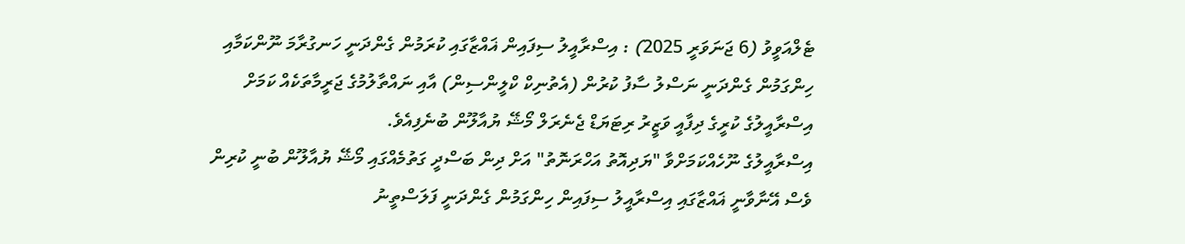ޓެލްއަވީވު (6 ޖަނަވަރީ 2025) : އިސްރާއީލު ސިފައިން ޣައްޒާގައި ކުރަމުން ގެންދަނީ ހަނގުރާމަ ނޫންކަމާއި ހިންގަމުން ގެންދަނީ ނަސްލު ސާފު ކުރުން (އެތުނިކް ކްލީންސިން) އާއި ނައްތާލުމުގެ ޖަރީމާތަކެއް ކަމަށް އިސްރާއީލުގެ ކުރީގެ ދިފާއީ ވަޒީރު ރިޓަޔަޑް ޖެނެރަލް މޯޝޭ ޔުއާލޫން ބުނެފިއެވެ.
އިސްރާއީލުގެ ނޫހެއްކަމަށްވާ "ޔަދިއޮތު އަހްރަނޮތު" އަށް ދިން ބަސްދީ ގަތުމެއްގައި މޯޝޭ ޔުއާލޫން ބުނީ ކުރިން ވެސް އޭނާވާނީ ޣައްޒާގައި އިސްރާއީލު ސިފައިން ހިންގަމުން ގެންދަނީ ފަލަސްތީނު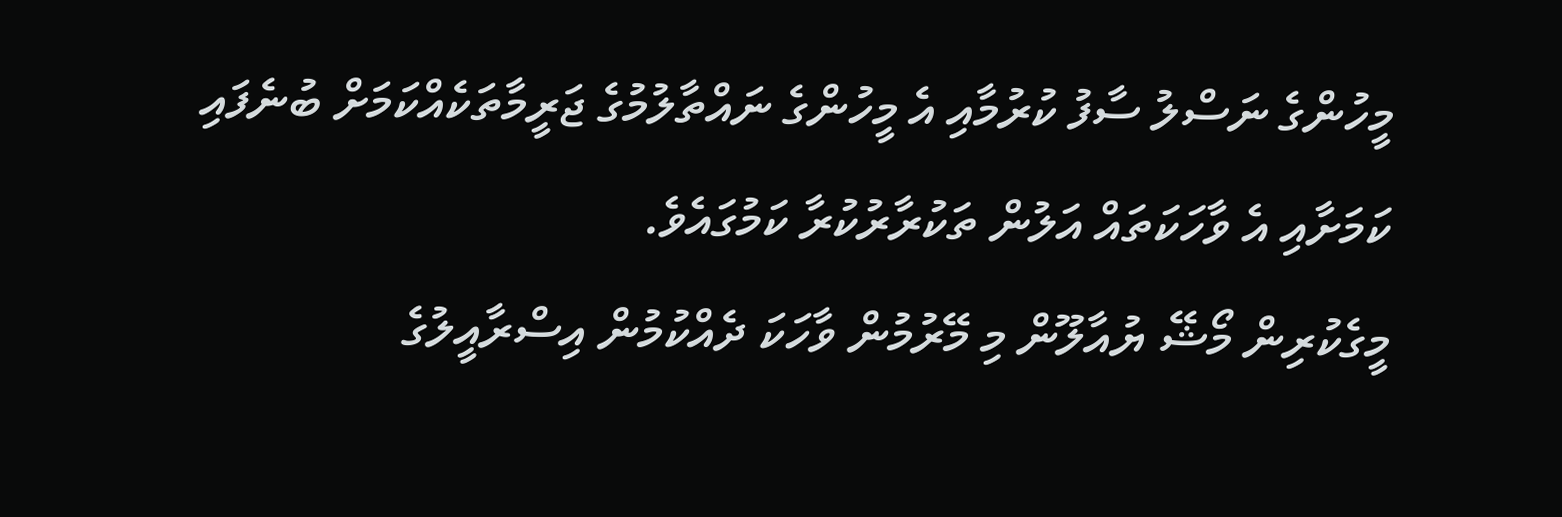މީހުންގެ ނަސްލު ސާފު ކުރުމާއި އެ މީހުންގެ ނައްތާލުމުގެ ޖަރީމާތަކެއްކަމަށް ބުނެފައި ކަމަށާއި އެ ވާހަކަތައް އަލުން ތަކުރާރުކުރާ ކަމުގައެވެ.
މީގެކުރިން މޯޝޭ ޔުއާލޫން މި މޭރުމުން ވާހަކަ ދެއްކުމުން އިސްރާއީލުގެ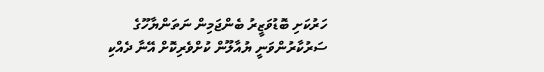ހަރުކަށި ބޮޑުވަޒީރު ބެންޖަމިން ނަތަންޔާހޫގެ ސަރުކާރުންވަނީ ޔުއާލޫން ކުށްވެރިކޮށް އޭނާ ދެއްކި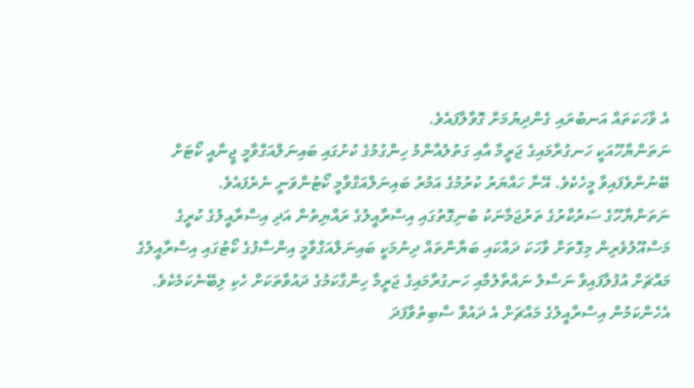އެ ވާހަކަތައް އަނބުރައި ގެންދިޔުމަށް ގޮވާލާފައެވެ.
ނަތަންޔާހޫއަކީ ހަނގުރާމައިގެ ޖަރީމާ އާއި ގަތުލުއާންމު ހިންގުމުގެ ކުށުގައި ބައިނަލްއަގްވާމީ ޖީނާއީ ކޯޓަށް ބޭނުންވެފައިވާ މީހެކެވެ. އޭނާ ހައްޔަރު ކުރުމުގެ އަމުރު ބައިނަލްއަގްވާމީ ކޯޓުންވަނީ ނެރެފައެވެ.
ނަތަންޔާހޫގެ ސަރުކާރުގެ ތަރުޖަމާނަކު ބުނިގޮތުގައި އިސްރާއީލުގެ ރައްޔިތުން އަދި އިސްރާއީލުގެ ކުރީގެ މަސްއޫލުވެރިން މިގޮތަށް ވާހަކަ ދައްކައި ބަޔާންތައް ދިނުމަކީ ބައިނަލްއަގްވާމީ އިންސާފުގެ ކޯޓުގައި އިސްރާއީލުގެ މައްޗަށް އުފުލާފައިވާ ނަސްލު ނައްތާލުމާއި ހަނގުރާމައިގެ ޖަރީމާ ހިންގާކަމުގެ ދައުވާތަކަށް ހެކި ލިބޭނެކަމެކެވެ. އެހެންކަމުން އިސްރާއީލުގެ މައްޗަށް އެ ދައުވާ ސާބިތުވާފަދަ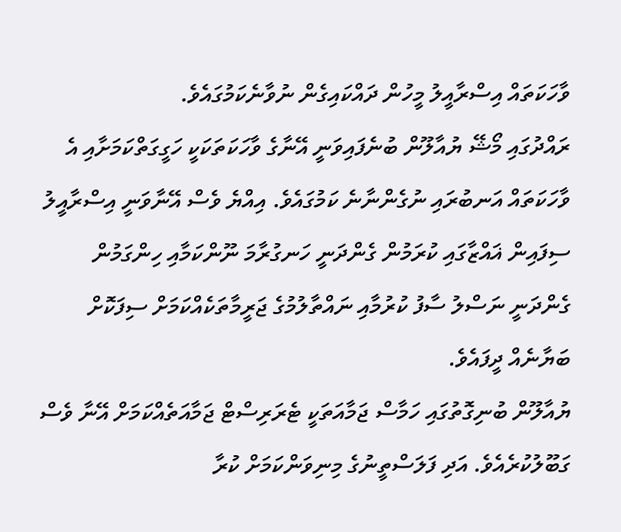ވާހަކަތައް އިސްރާއީލު މީހުން ދައްކައިގެން ނުވާނެކަމުގައެވެ.
ރައްދުގައި މޯޝޭ ޔުއާލޫން ބުނެފައިވަނީ އޭނާގެ ވާހަކަތަކަކީ ހަގީގަތްކަމަށާއި އެ ވާހަކަތައް އަނބުރައި ނުގެންނާނެ ކަމުގައެވެ. އިއްޔެ ވެސް އޭނާވަނީ އިސްރާއީލު ސިފައިން ޣައްޒާގައި ކުރަމުން ގެންދަނީ ހަނގުރާމަ ނޫންކަމާއި ހިންގަމުން ގެންދަނީ ނަސްލު ސާފު ކުރުމާއި ނައްތާލުމުގެ ޖަރީމާތަކެއްކަމަށް ސިފަކޮށް ބަޔާނެއް ދީފައެވެ.
ޔުއާލޫން ބުނިގޮތުގައި ހަމާސް ޖަމާއަތަކީ ޓެރަރިސްޓް ޖަމާއަތެއްކަމަށް އޭނާ ވެސް ގަބޫލުކުރެއެވެ. އަދި ފަލަސްތީނުގެ މިނިވަންކަމަށް ކުރާ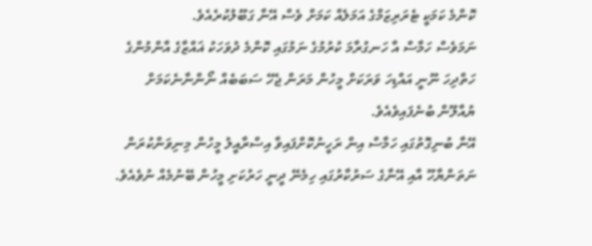ކޮންމެ ކަމަކީ ޓެރަރިޒަމްގެ އަމަލެއް ކަމަށް ވެސް އޭނާ ގަބޫލުކުރެއެވެ.
ނަމަވެސް ހަމާސް އާ ހަނގުރާމަ ކުރުމުގެ ނަމުގައި ކޮންމެ ދުވަހަކު ޣައްޒާގެ އާންމުންގެ ހަތްދިހަ ނޫނީ އައްޑިހަ ވަރަކަށް މީހުން މަރަން ޖެހޭ ސަބަބެއް ނޯންނާނެކަމަށް ޔުއާލޫން ބުނެފައިވެއެވެ.
އޭނާ ބުނިގޮތުގައި ހަމާސް އިން ރަހީނުކޮށްފައިވާ އިސްރާއީލު މީހުން މިނިވަންކުރަން ނަތަންޔާހޫ އާއި އޭނާގެ ސަރުކާރުގައި ހިމެނޭ ދީނީ ހަރުކަށި މީހުން ބޭނުމެއް ނުވެއެވެ.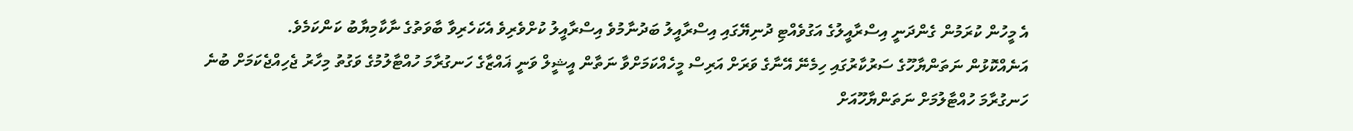އެ މީހުން ކުރަމުން ގެންދަނީ އިސްރާއީލުގެ އަގުވެއްޓި ދުނިޔޭގައި އިސްރާއީލު ބަދުނާމުވެ އިސްރާއީލު ކުށްވެރިވެ އެކަހެރިވާ ބާވަތުގެ ނާކާމިޔާބު ކަންކަމެވެ.
އަނެއްކޮޅުން ނަތަންޔާހޫގެ ސަރުކާރުގައި ހިމެނޭ އޭނާގެ ވަރަށް އަރިސް މީހެއްކަމަށްވާ ނަތާން އީޝީލް ވަނީ ޣައްޒާގެ ހަނގުރާމަ ހުއްޓާލުމުގެ ވަގުތު މިހާރު ޖެހިއްޖެކަމަށް ބުނެ ހަނގުރާމަ ހުއްޓާލުމަށް ނަތަންޔާހޫއަށް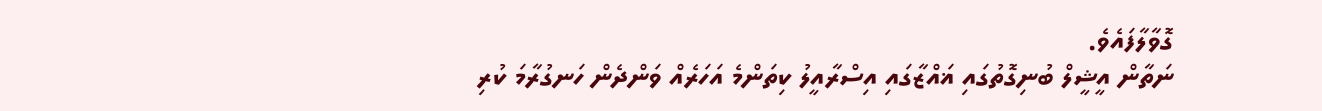ގޮވާލާފައެވެ.
ނަތާން އީޝީލް ބުނިގޮތުގައި ޣައްޒާގައި އިސްރާއީލު ކިތަންމެ އަހަރެއް ވަންދެން ހަނގުރާމަ ކުރި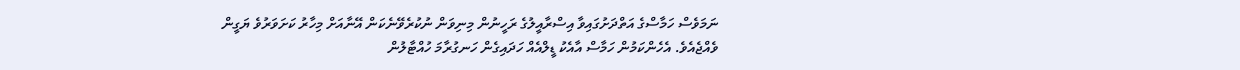ނަމަވެސް ހަމާސްގެ އަތްދަށުގައިވާ އިސްރާއީލުގެ ރަހީނުން މިނިވަން ނުކުރެވޭނެކަން އޭނާއަށް މިހާރު ކަށަވަރުވެ ޔަގީން ވެއްޖެއެވެ. އެހެންކަމުން ހަމާސް އާއެކު ޑީލްއެއް ހަދައިގެން ހަނގުރާމަ ހުއްޓާލުން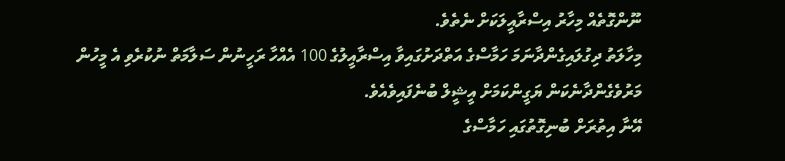ނޫންގޮތެއް މިހާރު އިސްރާއީލަކަށް ނެތެވެ.
މިހާލަތު ދިގުލައިގެންދާނަމަ ހަމާސްގެ އަތްދަށުގައިވާ އިސްރާއީލުގެ 100 އެއްހާ ރަހީނުން ސަލާމަތް ނުކުރެވި އެ މީހުން މަރުވެގެންދާނެކަން ޔަގީންކަމަށް އީޝީލް ބުނެފައިވެއެވެ.
އޭނާ އިތުރަށް ބުނިގޮތުގައި ހަމާސްގެ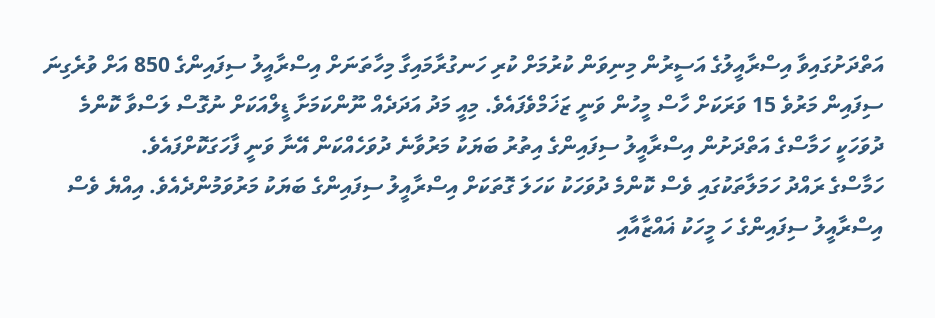އަތްދަށުގައިވާ އިސްރާއީލުގެ އަސީރުން މިނިވަން ކުރުމަށް ކުރި ހަނގުރާމައިގާ މިހާތަނަށް އިސްރާއީލު ސިފައިންގެ 850 އަށް ވުރެގިނަ ސިފައިން މަރުވެ 15 ވަރަކަށް ހާސް މީހުން ވަނީ ޒަޚަމްވެފައެވެ. މިއީ މަދު އަދަދެއް ނޫންކަމަށާ ޑީލްއަކަށް ނުގޮސް ލަސްވާ ކޮންމެ ދުވަހަކީ ހަމާސްގެ އަތްދަށުން އިސްރާއީލު ސިފައިންގެ އިތުރު ބަޔަކު މަރުވާނެ ދުވަހެއްކަން އޭނާ ވަނީ ފާހަގަކޮށްފައެވެ.
ހަމާސްގެ ރައްދު ހަމަލާތަކުގައި ވެސް ކޮންމެ ދުވަހަކު ކަހަލަ ގޮތަކަށް އިސްރާއީލު ސިފައިންގެ ބަޔަކު މަރުވަމުންދެއެވެ. އިއްޔެ ވެސް އިސްރާއީލު ސިފައިންގެ ހަ މީހަކު ޣައްޒާއާއި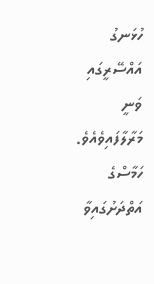ހުޅަނގު އައްސޭރީގައި ވަނީ މަރާލާފައިވެއެވެ.
ހަމާސްގެ އަތްދަށުގައިވާ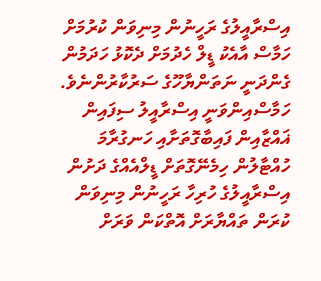އިސްރާއީލުގެ ރަހީނުން މިނިވަން ކުރުމަށް ހަމާސް އާއެކު ޑީލް ހެދުމަށް ދެކޮޅު ހަދަމުން ގެންދަނީ ނަތަންޔާހޫގެ ސަރުކާރުންނެވެ. ހަމާސްއިންވަނީ އިސްރާއީލު ސިފައިން ޣައްޒާއިން ފައިބާގޮތަށާއި ހަނގުރާމަ ހުއްޓާލުން ހިމެނޭގޮތަށް ޑީލްއެއްގެ ދަށުން އިސްރާއީލުގެ ހުރިހާ ރަހީނުން މިނިވަން ކުރަން ތައްޔާރަށް އޮތްކަން ވަރަށް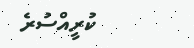ކުރީއްސުރެ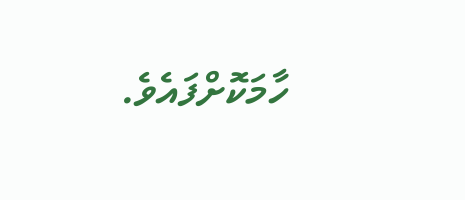ހާމަކޮށްފައެވެ.